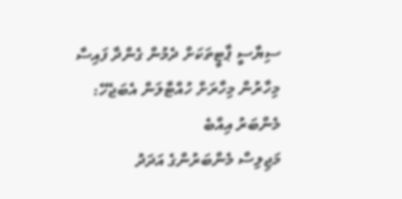ސިޔާސީ ޕާޓީތަކަށް ދެމުން ގެންދާ ފައިސާ މިހާރުން މިހާރަށް ހުއްޓާލަން އެބަޖެހޭ: މެންބަރު އިއްބެ
މަޖިލިސް މެންބަރުންގެ އަދަދު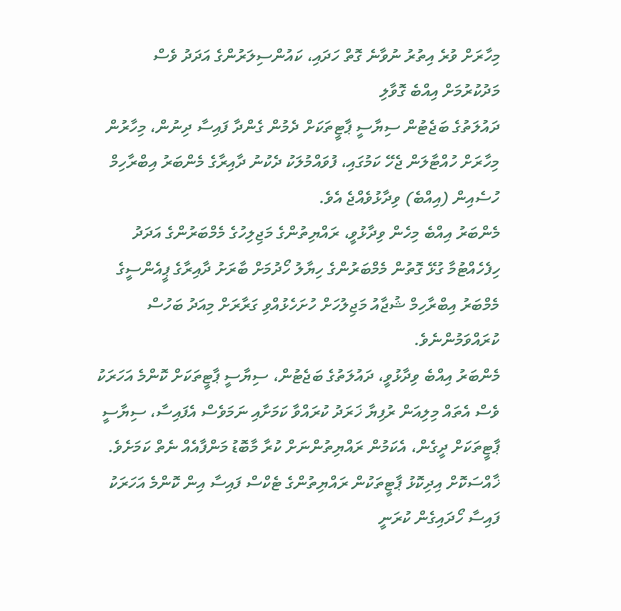މިހާރަށް ވުރެ އިތުރު ނުވާނެ ގޮތް ހަދައި، ކައުންސިލަރުންގެ އަދަދު ވެސް މަދުކުރުމަށް އިއްބެ ގޮވާލި
ދައުލަތުގެ ބަޖެޓުން ސިޔާސީ ޕާޓީތަކަށް ދެމުން ގެންދާ ފައިސާ ދިނުން، މިހާރުން މިހާރަށް ހުއްޓާލަން ޖެހޭ ކަމުގައި، ފުވައްމުލަކު ދެކުނު ދާއިރާގެ މެންބަރު އިބްރާހިމް ހުސެއިން (އިއްބެ) ވިދާޅުވެއްޖެ އެވެ.
މެންބަރު އިއްބެ މިހެން ވިދާޅުވީ، ރައްޔިތުންގެ މަޖިލިހުގެ މެމްބަރުންގެ އަދަދު ހިފެހެއްޓުމާ ގުޅޭ ގޮތުން މެމްބަރުންގެ ހިޔާލު ހޯދުމަށް ބާރަށު ދާއިރާގެ ޕީއެންސީގެ މެމްބަރު އިބްރާހިމް ޝުޖާއު މަޖިލުހަށް ހުށަހެޅުއްވި ގަރާރަށް މިއަދު ބަހުސް ކުރައްވަމުންނެވެ.
މެންބަރު އިއްބެ ވިދާޅުވީ، ދައުލަތުގެ ބަޖެޓުން، ސިޔާސީ ޕާޓީތަކަށް ކޮންމެ އަހަރަކު ވެސް އެތައް މިލިއަން ރުފިޔާ ޚަރަދު ކުރައްވާ ކަމަށާއި ނަމަވެސް އެފައިސާ، ސިޔާސީ ޕާޓީތަކަށް ދީގެން، އެކަމުން ރައްޔިތުންނަށް ކުރާ މާބޮޑު މަންފާއެއް ނެތް ކަމަށެވެ. ޚާއްސަކޮށް އިދިކޮޅު ޕާޓީތަކުން ރައްޔިތުންގެ ޓެކްސް ފައިސާ އިން ކޮންމެ އަހަރަކު ފައިސާ ހޯދައިގެން ކުރަނީ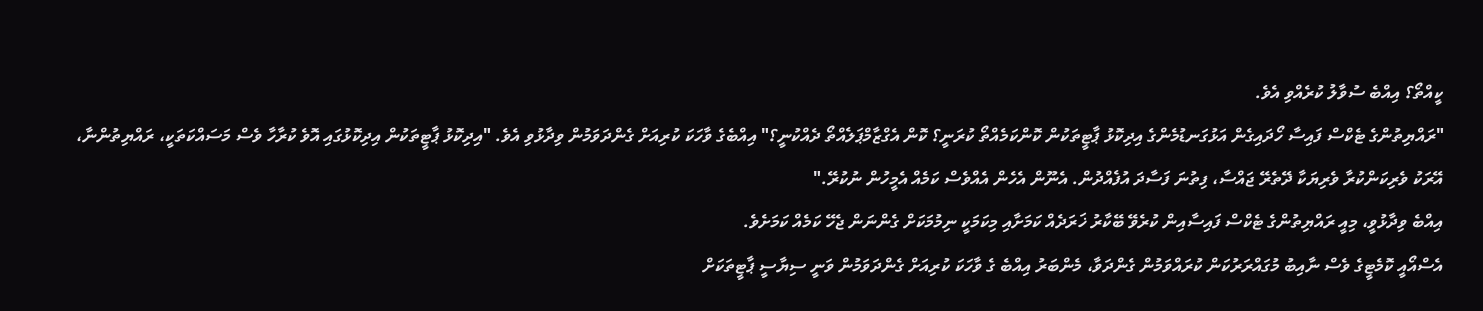ކީއްތޯ؟ އިއްބެ ސުވާލު ކުރެއްވި އެވެ.
"ރައްޔިތުންގެ ޓެކްސް ފައިސާ ހޯދައިގެން އަޅުގަނޑުމެންގެ އިދިކޮޅު ޕާޓީތަކުން ކޮންކަމެއްތޯ ކުރަނީ؟ ކޮން އެގްޒާމްޕަލެއްތޯ ދެއްކުނީ؟" އިއްބެގެ ވާހަކަ ކުރިއަށް ގެންދަވަމުން ވިދާޅުވި އެވެ. "އިދިކޮޅު ޕާޓީތަކުން އިދިކޮޅުގައި އޮވެ ކުރާހާ ވެސް މަސައްކަތަކީ، ރައްޔިތުންނާ، އޭރަކު ވެރިކަންކުރާ ވެރިޔަކާ ދޭތެރޭ ޖައްސާ، ފިތުނަ ފަސާދަ އުފެއްދުން. އެނޫން އެހެން އެއްވެސް ކަމެއް އެމީހުން ނުކުރޭ."
އިއްބެ ވިދާޅުވީ، މިއީ ރައްޔިތުންގެ ޓެކްސް ފައިސާއިން ކުރެވޭ ބޭކާރު ޚަރަދެއް ކަމަށާއި މިކަމަކީ ނިމުމަކަށް ގެންނަން ޖެހޭ ކަމެއް ކަމަށެވެ.
އެސްއޯއީ ކޮމެޓީގެ ވެސް ނާއިބު މުގައްރަރުކަން ކުރައްވަމުން ގެންދަވާ، މެންބަރު އިއްބެ ގެ ވާހަކަ ކުރިއަށް ގެންދަވަމުން ވަނީ ސިޔާސީ ޕާޓީތަކަށް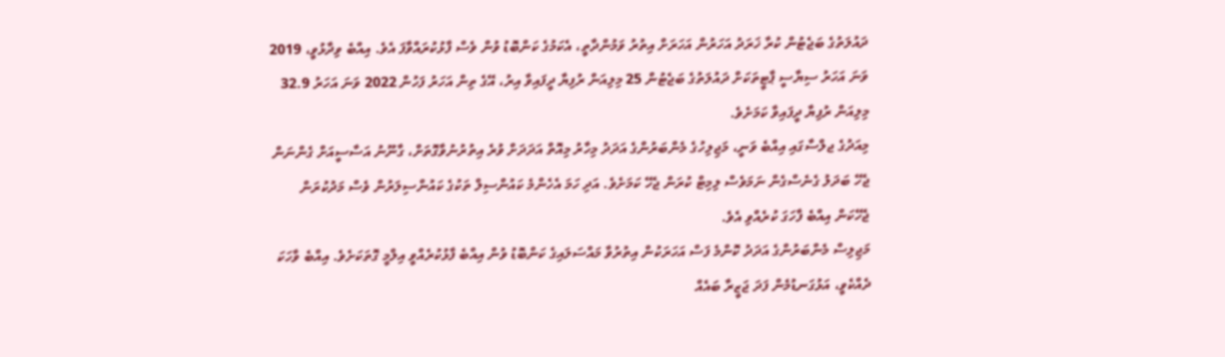ދައުލަތުގެ ބަޖެޓުން ކުރާ ޚަރަދު އަހަރުން އަހަރަށް އިތުރު ވަމުންދާތީ، އެކަމުގެ ކަންބޮޑު ވުން ވެސް ފާޅުކުރައްވާފަ އެވެ. އިއްބެ ވިދާޅުވީ، 2019 ވަނަ އަހަރު ސިޔާސީ ޕާޓީތަކަށް ދައުލަތުގެ ބަޖެޓުން 25 މިލިއަން ރުފިޔާ ދީފައިވާ އިރު، އޭގެ ތިން އަހަރު ފަހުން 2022 ވަނަ އަހަރު 32.9 މިލިއަން ރުފިޔާ ދީފައިވާ ކަމަށެވެ.
މިއަދުގެ ޖލްސާގައި އިއްބެ ވަނީ، މަޖިލިހުގެ މެންބަރުންގެ އަދަދު މިހާރު މިއޮތް އަދަދަށް ވުރެ އިތުރުނުވާގޮތަށް، ގާނޫނު އަސާސީއަށް ގެންނަން ޖެހޭ ބަދަލު ގެނެސްގެން ނަމަވެސް ލިމިޓް ކުރަން ޖެހޭ ކަމަށެވެ. އަދި ހަމަ އެހެންމެ ކައުންސިލް ތަކުގެ ކައުންސިލަރުން ވެސް މަދުކުރަން ޖެހޭކަން އިއްބެ ފާހަގަ ކުރެއްވި އެވެ.
މަޖިލިސް މެންބަރުންގެ އަދަދު ކޮންމެ ފަސް އަހަރަކުން އިތުރުވާ މައްސަލައިގެ ކަންބޮޑު ވުން އިއްބެ ފާޅުކުރެއްވީ އިލްމީ ގޮތަކަށެވެ. އިއްބެ ވާހަކަ ދެއްކެވީ، އަޅުގަނޑުމެން ފަދަ ޖަޒީރާ ބައެއް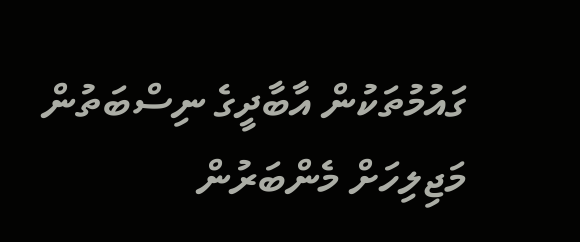ގައުމުތަކުން އާބާދީގެ ނިސްބަތުން މަޖިލިހަށް މެންބަރުން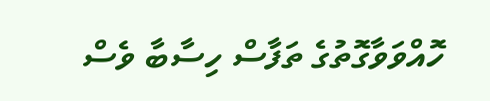ހޮއްވަވާގޮތުގެ ތަފާސް ހިސާބާ ވެސް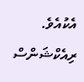އެކުއެވެ.
ރިއެކްޝަންސް